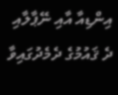އިންޑިއާ އާއި ނޭޕާލާއި ދެ ޤައުމުގެ ދެމެދުގައިވާ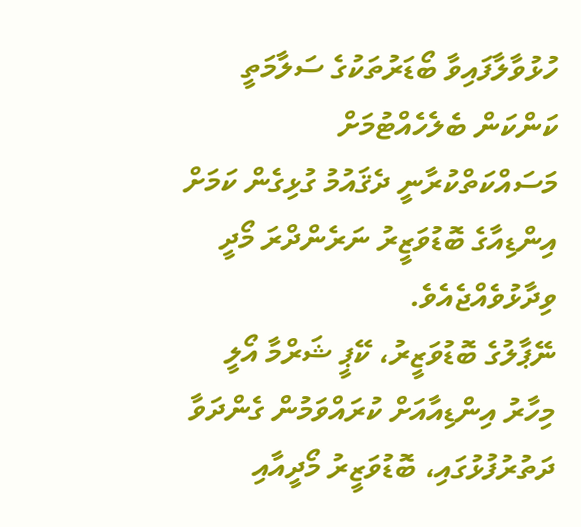ހުޅުވާލާފައިވާ ބޯޑަރުތަކުގެ ސަލާމަތީ ކަންކަން ބެލެހެއްޓުމަށް މަސައްކަތްކުރާނީ ދެޤައުމު ގުޅިގެން ކަމަށް އިންޑިއާގެ ބޮޑުވަޒީރު ނަރެންދްރަ މޯދީ ވިދާޅުވެއްޖެއެވެ.
ނޭޕާލުގެ ބޮޑުވަޒީރު، ކޭޕީ ޝަރްމާ އޯލީ މިހާރު އިންޑިއާއަށް ކުރައްވަމުން ގެންދަވާ ދަތުރުފުޅުގައި، ބޮޑުވަޒީރު މޯދީއާއި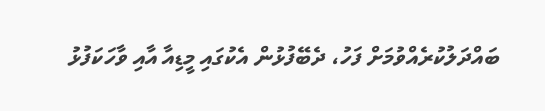ބައްދަލުކުރެއްވުމަށް ފަހު، ދެބޭފުޅުން އެކުގައި މީޑިއާ އާއި ވާހަކަފުޅު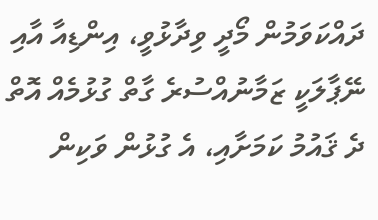ދައްކަވަމުން މޯދީ ވިދާޅުވީ، އިންޑިއާ އާއި ނޭޕާލަކީ ޒަމާނުއްސުރެ ގާތް ގުޅުމެއް އޮތް ދެ ޤައުމު ކަމަށާއި، އެ ގުޅުން ވަކިން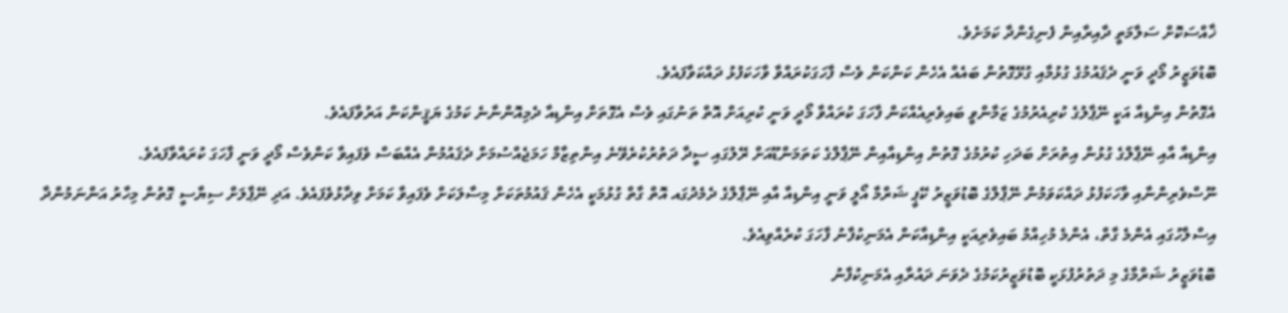ޚާއްސަކޮށް ސަލާމަތީ ދާއިރާއިން ފެނިގެންދާ ކަމަށެވެ.
ބޮޑުވަޒީރު މޯދީ ވަނީ ދެޤައުމުގެ ގުޅުމާއި ގުޅޭގޮތުން ބައެއް އެހެން ކަންކަން ވެސް ފާހަގަކުރައްވާ ވާހަކަފުޅު ދައްކަވާފައެވެ.
އެގޮތުން އިންޑިއާ އަކީ ނޭޕާލުގެ ކުރިއެރުމުގެ ޒަމާންވީ ބައިވެރިއެއްކަން ފާހަގަ ކުރައްވާ މޯދީ ވަނީ ކުރިއަށް އޮތް ތަނުގައި ވެސް އެގޮތަށް އިންޑިއާ ދެމިއޮންނާނެ ކަމުގެ ޔަޤީންކަން އަރުވާފައެވެ.
އިންޑިއާ އާއި ނޭޕާލްގެ ގުޅުން އިތުރަށް ބަދަހި ކުރުމުގެ ގޮތުން އިންޑިއާއިން ނޭޕާލްގެ ކަތަމަންޑޫއަށް ރޭލުގައި ސީދާ ދަތުރުކުރެވޭނެ އިންތިޒާމް ހަމަޖެއްސުމަށް ދެޤައުމުން އެއްބަސް ވެފައިވާ ކަންވެސް މޯދީ ވަނީ ފާހަގަ ކުރައްވާފައެވެ.
ނޫސްވެރިންނާއި ވާހަކަފުޅު ދައްކަވަމުން ނޭޕާލްގެ ބޮޑުވަޒީރު ކޭޕީ ޝަރްމާ އޯލީ ވަނީ އިންޑިއާ އާއި ނޭޕާލްގެ ދެމެދުގައ އޮތް ގާތް ގުޅުމަކީ އެހެން ޤައުމުތަކަށް މިސާލަކަށް ވެފައިވާ ކަމަށް ވިދާޅުވެފައެވެ. އަދި ނޭޕާލަށް ސިޔާސީ ގޮތުން މިހާރު އަންނަމުންދާ އިސްލާހުގައި އެންމެ ގާތް، އެންމެ މުހިއްމު ބައިވެރިއަކީ އިންޑިއާކަން އެމަނިކުފާނު ފާހަގަ ކުރެއްވިއެވެ.
ބޮޑުވަޒީރު ޝަރްމާގެ މި ދަތުރުފުޅަކީ ބޮޑުވަޒީރުކަމުގެ ދެވަނަ ދައުރާއި އެމަނިކުފާނު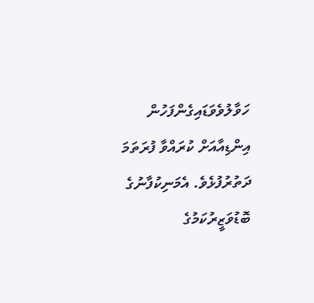ހަވާލުވެވަޑައިގެންފަހުން އިންޑިއާއަށް ކުރައްވާ ފުރަތަމަ ދަތުރުފުޅެވެ. އެމަނިކުފާނުގެ ބޮޑުވަޒީރުކަމުގެ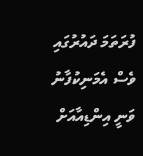ފުރަތަމަ ދައުރުގައި ވެސް އެމަނިކުފާނު ވަނީ އިންޑިއާއަށް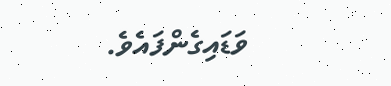ވަޑައިގެންފައެވެ.